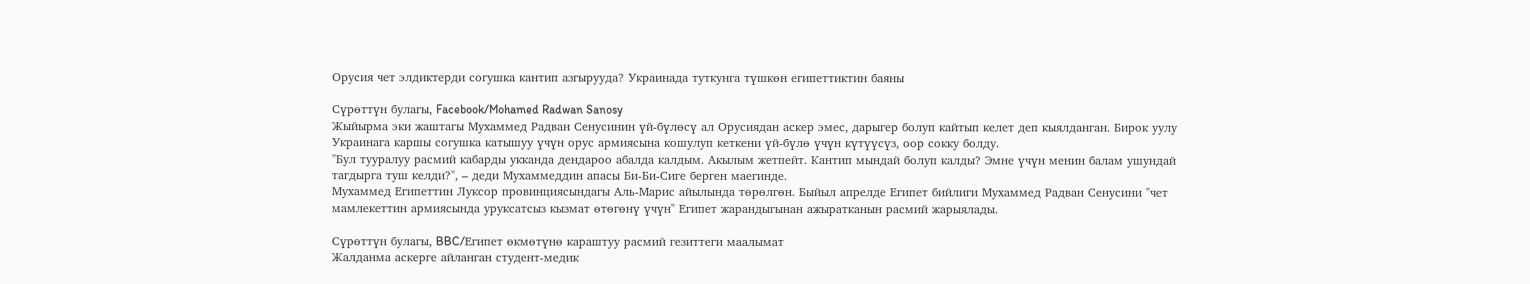Орусия чет элдиктерди согушка кантип азгырууда? Украинада туткунга түшкөн египеттиктин баяны

Сүрөттүн булагы, Facebook/Mohamed Radwan Sanosy
Жыйырма эки жаштагы Мухаммед Радван Сенусинин үй-бүлөсү ал Орусиядан аскер эмес, дарыгер болуп кайтып келет деп кыялданган. Бирок уулу Украинага каршы согушка катышуу үчүн орус армиясына кошулуп кеткени үй-бүлө үчүн күтүүсүз, оор сокку болду.
"Бул тууралуу расмий кабарды укканда дендароо абалда калдым. Акылым жетпейт. Кантип мындай болуп калды? Эмне үчүн менин балам ушундай тагдырга туш келди?", – деди Мухаммеддин апасы Би-Би-Сиге берген маегинде.
Мухаммед Египеттин Луксор провинциясындагы Аль-Марис айылында төрөлгөн. Быйыл апрелде Египет бийлиги Мухаммед Радван Сенусини "чет мамлекеттин армиясында уруксатсыз кызмат өтөгөнү үчүн" Египет жарандыгынан ажыратканын расмий жарыялады.

Сүрөттүн булагы, BBC/Египет өкмөтүнө караштуу расмий гезиттеги маалымат
Жалданма аскерге айланган студент-медик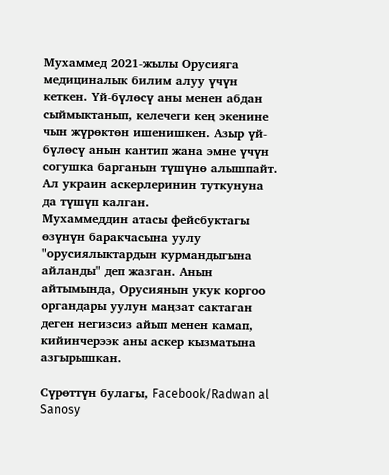Мухаммед 2021-жылы Орусияга медициналык билим алуу үчүн кеткен. Үй-бүлөсү аны менен абдан сыймыктанып, келечеги кең экенине чын жүрөктөн ишенишкен. Азыр үй-бүлөсү анын кантип жана эмне үчүн согушка барганын түшүнө алышпайт. Ал украин аскерлеринин туткунуна да түшүп калган.
Мухаммеддин атасы фейсбуктагы өзүнүн баракчасына уулу "орусиялыктардын курмандыгына айланды" деп жазган. Анын айтымында, Орусиянын укук коргоо органдары уулун маңзат сактаган деген негизсиз айып менен камап, кийинчерээк аны аскер кызматына азгырышкан.

Сүрөттүн булагы, Facebook/Radwan al Sanosy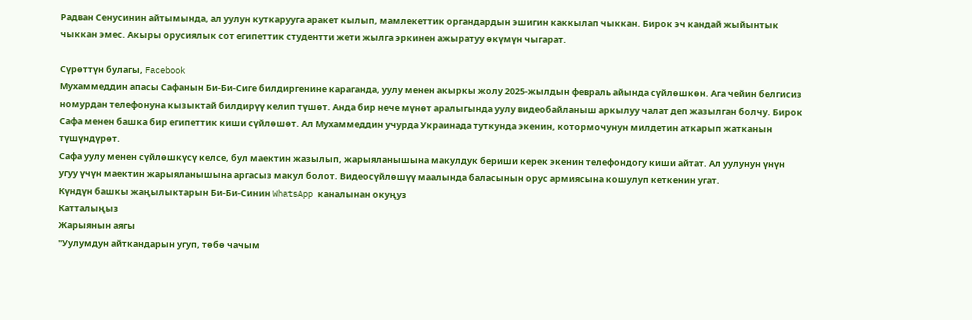Радван Сенусинин айтымында, ал уулун куткарууга аракет кылып, мамлекеттик органдардын эшигин каккылап чыккан. Бирок эч кандай жыйынтык чыккан эмес. Акыры орусиялык сот египеттик студентти жети жылга эркинен ажыратуу өкүмүн чыгарат.

Сүрөттүн булагы, Facebook
Мухаммеддин апасы Сафанын Би-Би-Сиге билдиргенине караганда, уулу менен акыркы жолу 2025-жылдын февраль айында сүйлөшкөн. Ага чейин белгисиз номурдан телефонуна кызыктай билдирүү келип түшөт. Анда бир нече мүнөт аралыгында уулу видеобайланыш аркылуу чалат деп жазылган болчу. Бирок Сафа менен башка бир египеттик киши сүйлөшөт. Ал Мухаммеддин учурда Украинада туткунда экенин, котормочунун милдетин аткарып жатканын түшүндүрөт.
Сафа уулу менен сүйлөшкүсү келсе, бул маектин жазылып, жарыяланышына макулдук бериши керек экенин телефондогу киши айтат. Ал уулунун үнүн угуу үчүн маектин жарыяланышына аргасыз макул болот. Видеосүйлөшүү маалында баласынын орус армиясына кошулуп кеткенин угат.
Күндүн башкы жаңылыктарын Би-Би-Синин WhatsApp каналынан окуңуз
Катталыңыз
Жарыянын аягы
"Уулумдун айткандарын угуп, төбө чачым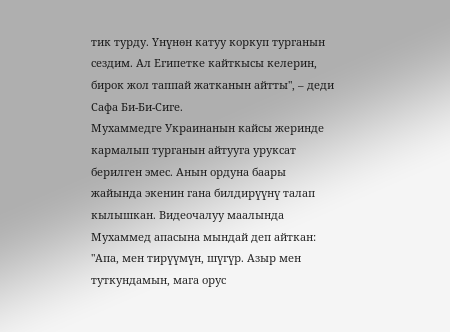тик турду. Үнүнөн катуу коркуп турганын сездим. Ал Египетке кайткысы келерин, бирок жол таппай жатканын айтты", – деди Сафа Би-Би-Сиге.
Мухаммедге Украинанын кайсы жеринде кармалып турганын айтууга уруксат берилген эмес. Анын ордуна баары жайында экенин гана билдирүүнү талап кылышкан. Видеочалуу маалында Мухаммед апасына мындай деп айткан:
"Апа, мен тирүүмүн, шүгүр. Азыр мен туткундамын, мага орус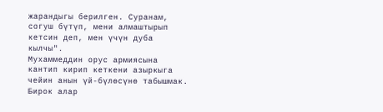жарандыгы берилген. Суранам, согуш бүтүп, мени алмаштырып кетсин деп, мен үчүн дуба кылчы".
Мухаммеддин орус армиясына кантип кирип кеткени азыркыга чейин анын үй-бүлөсүнө табышмак. Бирок алар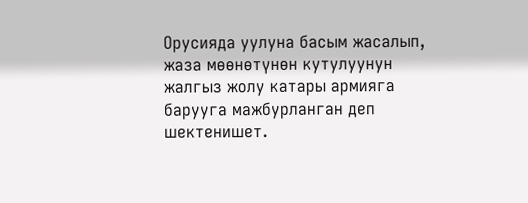Орусияда уулуна басым жасалып, жаза мөөнөтүнөн кутулуунун жалгыз жолу катары армияга барууга мажбурланган деп шектенишет.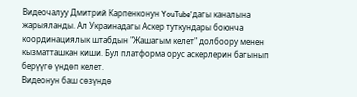Видеочалуу Дмитрий Карпенконун YouTube'дагы каналына жарыяланды. Ал Украинадагы Аскер туткундары боюнча координациялык штабдын "Жашагым келет" долбоору менен кызматташкан киши. Бул платформа орус аскерлерин багынып берүүгө үндөп келет.
Видеонун баш сөзүндө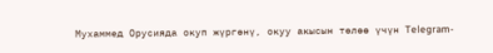Мухаммед Орусияда окуп жүргөнү, окуу акысын төлөө үчүн Telegram-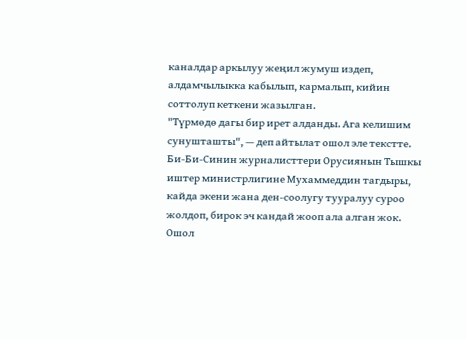каналдар аркылуу жеңил жумуш издеп, алдамчылыкка кабылып, кармалып, кийин соттолуп кеткени жазылган.
"Түрмөдө дагы бир ирет алданды. Ага келишим сунушташты", — деп айтылат ошол эле текстте.
Би-Би-Синин журналисттери Орусиянын Тышкы иштер министрлигине Мухаммеддин тагдыры, кайда экени жана ден-соолугу тууралуу суроо жолдоп, бирок эч кандай жооп ала алган жок.
Ошол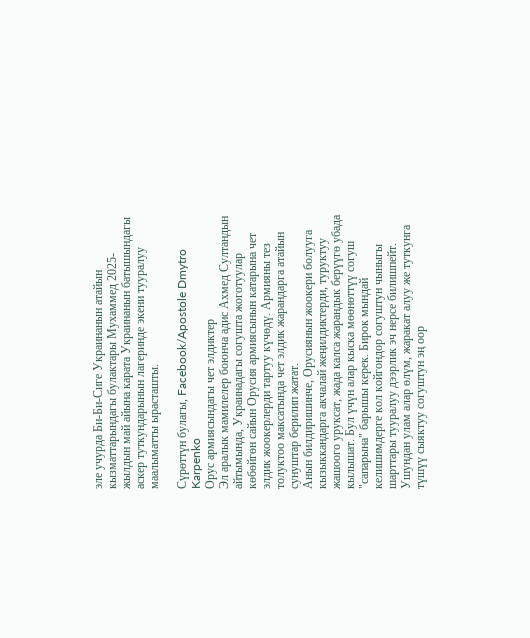эле учурда Би-Би-Сиге Украинанын атайын кызматтарындагы булактары Мухаммед 2025-жылдын май айына карата Украинанын батышындагы аскер туткундарынын лагеринде экени тууралуу маалыматты ырасташты.

Сүрөттүн булагы, Facebook/Apostole Dmytro Karpenko
Орус армиясындагы чет элдиктер
Эл аралык мамилелер боюнча адис Ахмед Султандын айтымында, Украинадагы согушта жоготуулар көбөйгөн сайын Орусия армиясынын катарына чет элдик жоокерлерди тартуу күчөдү. Армияны тез толуктоо максатында чет элдик жарандарга атайын сунуштар берилип жатат.
Анын билдиришинче, Орусиянын жоокери болууга кызыккандарга акчалай жеңилдиктерди, туруктуу жашоого уруксат, жада калса жарандык берүүгө убада кылышат. Бул үчүн алар кыска мөөнөттүү согуш "сапарына" барышы керек. Бирок мындай келишимдерге кол койгондор согуштун чыныгы шарттары тууралуу дээрлик эч нерсе билишпейт. Ушундан улам алар өлүм, жаракат алуу же туткунга түшүү сыяктуу согуштун эң оор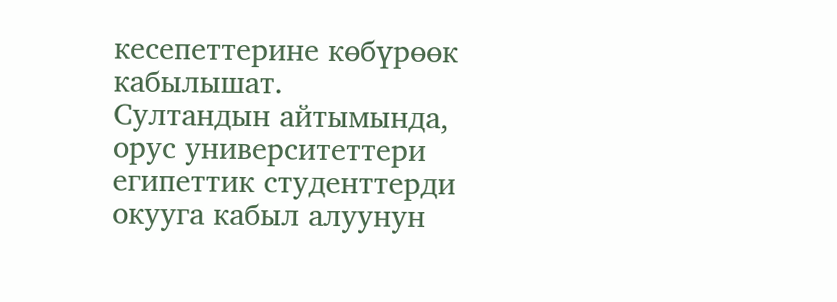кесепеттерине көбүрөөк кабылышат.
Султандын айтымында, орус университеттери египеттик студенттерди окууга кабыл алуунун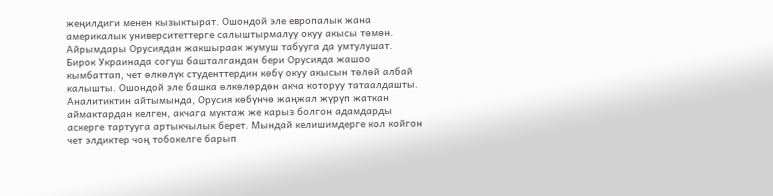жеңилдиги менен кызыктырат. Ошондой эле европалык жана америкалык университеттерге салыштырмалуу окуу акысы төмөн. Айрымдары Орусиядан жакшыраак жумуш табууга да умтулушат.
Бирок Украинада согуш башталгандан бери Орусияда жашоо кымбаттап, чет өлкөлүк студенттердин көбү окуу акысын төлөй албай калышты. Ошондой эле башка өлкөлөрдөн акча которуу татаалдашты.
Аналитиктин айтымында, Орусия көбүнчө жаңжал жүрүп жаткан аймактардан келген, акчага муктаж же карыз болгон адамдарды аскерге тартууга артыкчылык берет. Мындай келишимдерге кол койгон чет элдиктер чоң тобокелге барып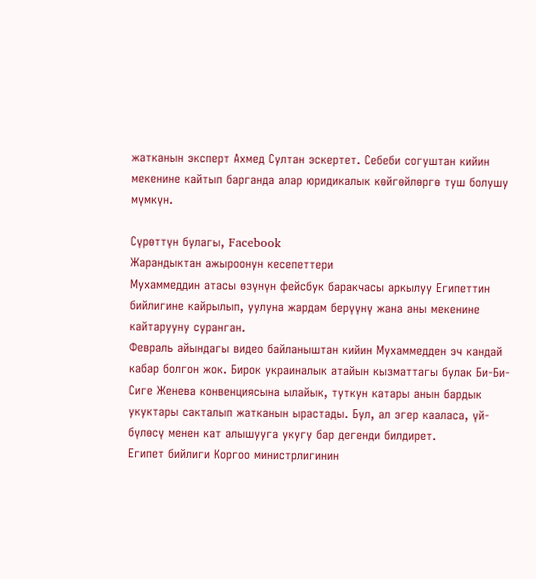жатканын эксперт Ахмед Султан эскертет. Себеби согуштан кийин мекенине кайтып барганда алар юридикалык көйгөйлөргө туш болушу мүмкүн.

Сүрөттүн булагы, Facebook
Жарандыктан ажыроонун кесепеттери
Мухаммеддин атасы өзүнүн фейсбук баракчасы аркылуу Египеттин бийлигине кайрылып, уулуна жардам берүүнү жана аны мекенине кайтарууну суранган.
Февраль айындагы видео байланыштан кийин Мухаммедден эч кандай кабар болгон жок. Бирок украиналык атайын кызматтагы булак Би-Би-Сиге Женева конвенциясына ылайык, туткун катары анын бардык укуктары сакталып жатканын ырастады. Бул, ал эгер кааласа, үй-бүлөсү менен кат алышууга укугу бар дегенди билдирет.
Египет бийлиги Коргоо министрлигинин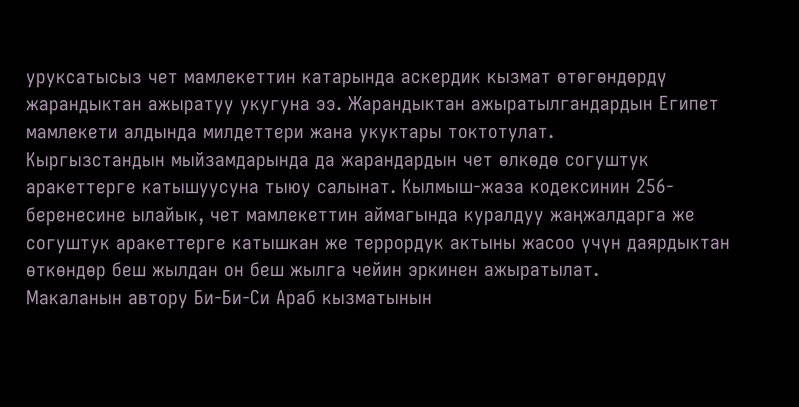уруксатысыз чет мамлекеттин катарында аскердик кызмат өтөгөндөрдү жарандыктан ажыратуу укугуна ээ. Жарандыктан ажыратылгандардын Египет мамлекети алдында милдеттери жана укуктары токтотулат.
Кыргызстандын мыйзамдарында да жарандардын чет өлкөдө согуштук аракеттерге катышуусуна тыюу салынат. Кылмыш-жаза кодексинин 256-беренесине ылайык, чет мамлекеттин аймагында куралдуу жаңжалдарга же согуштук аракеттерге катышкан же террордук актыны жасоо үчүн даярдыктан өткөндөр беш жылдан он беш жылга чейин эркинен ажыратылат.
Макаланын автору Би-Би-Си Араб кызматынын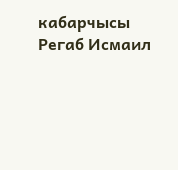кабарчысы Регаб Исмаил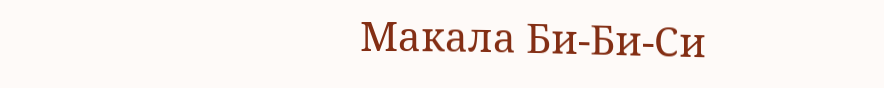Макала Би-Би-Си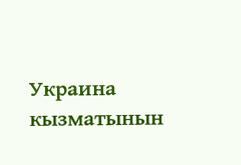Украина кызматынын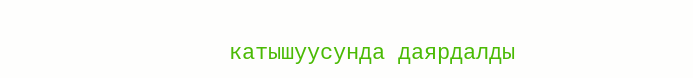катышуусунда даярдалды